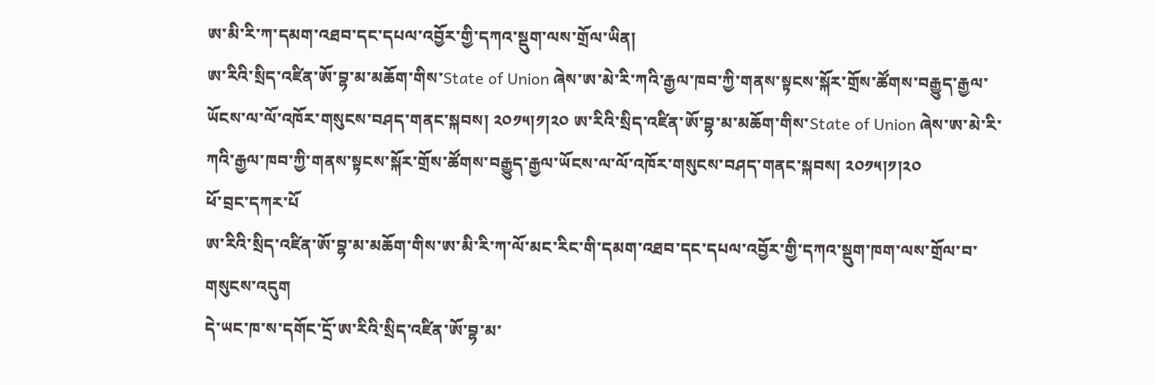ཨ་མི་རི་ཀ་དམག་འཐབ་དང་དཔལ་འབྱོར་གྱི་དཀའ་སྡུག་ལས་གྲོལ་ཡིན།
ཨ་རིའི་སྲིད་འཛིན་ཨོ་བྷ་མ་མཆོག་གིས་State of Union ཞེས་ཨ་མེ་རི་ཀའི་རྒྱལ་ཁབ་ཀྱི་གནས་སྟངས་སྐོར་གྲོས་ཚོགས་བརྒྱུད་རྒྱལ་ཡོངས་ལ་ལོ་འཁོར་གསུངས་བཤད་གནང་སྐབས། ༢༠༡༥།༡།༢༠ ཨ་རིའི་སྲིད་འཛིན་ཨོ་བྷ་མ་མཆོག་གིས་State of Union ཞེས་ཨ་མེ་རི་ཀའི་རྒྱལ་ཁབ་ཀྱི་གནས་སྟངས་སྐོར་གྲོས་ཚོགས་བརྒྱུད་རྒྱལ་ཡོངས་ལ་ལོ་འཁོར་གསུངས་བཤད་གནང་སྐབས། ༢༠༡༥།༡།༢༠
ཕོ་བྲང་དཀར་པོ
ཨ་རིའི་སྲིད་འཛིན་ཨོ་བྷ་མ་མཆོག་གིས་ཨ་མི་རི་ཀ་ལོ་མང་རིང་གི་དམག་འཐབ་དང་དཔལ་འབྱོར་གྱི་དཀའ་སྡུག་ཁག་ལས་གྲོལ་བ་གསུངས་འདུག
དེ་ཡང་ཁ་ས་དགོང་དྲོ་ཨ་རིའི་སྲིད་འཛིན་ཨོ་བྷ་མ་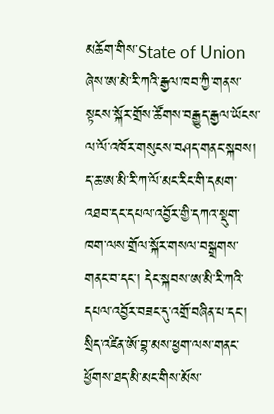མཆོག་གིས་State of Union ཞེས་ཨ་མེ་རི་ཀའི་རྒྱལ་ཁབ་ཀྱི་གནས་སྟངས་སྐོར་གྲོས་ཚོགས་བརྒྱུད་རྒྱལ་ཡོངས་ལ་ལོ་འཁོར་གསུངས་བཤད་གནང་སྐབས། ད་ཆ་ཨ་མི་རི་ཀ་ལོ་མང་རིང་གི་དམག་འཐབ་དང་དཔལ་འབྱོར་གྱི་དཀའ་སྡུག་ཁག་ལས་གྲོལ་སྐོར་གསལ་བསྒྲགས་གནང་བ་དང་། དེང་སྐབས་ཨ་མི་རི་ཀའི་དཔལ་འབྱོར་བཟང་དུ་འགྲོ་བཞིན་པ་དང་། སྲིད་འཛིན་ཨོ་བྷ་མས་ཕྱག་ལས་གནང་ཕྱོགས་ཐད་མི་མང་གིས་མོས་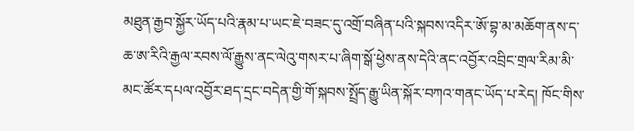མཐུན་རྒྱབ་སྐྱོར་ཡོད་པའི་རྣམ་པ་ཡང་ཇེ་བཟང་དུ་འགྲོ་བཞིན་པའི་སྐབས་འདིར་ཨོ་བྷ་མ་མཆོག་ནས་ད་ཆ་ཨ་རིའི་རྒྱལ་རབས་ལོ་རྒྱུས་ནང་ལེའུ་གསར་པ་ཞིག་སྒོ་ཕྱེས་ནས་དེའི་ནང་འབྱོར་འབྲིང་གྲལ་རིམ་མི་མང་ཚོར་དཔལ་འབྱོར་ཐད་དྲང་བདེན་གྱི་གོ་སྐབས་སྤྲོད་རྒྱུ་ཡིན་སྐོར་བཀའ་གནང་ཡོད་པ་རེད། ཁོང་གིས་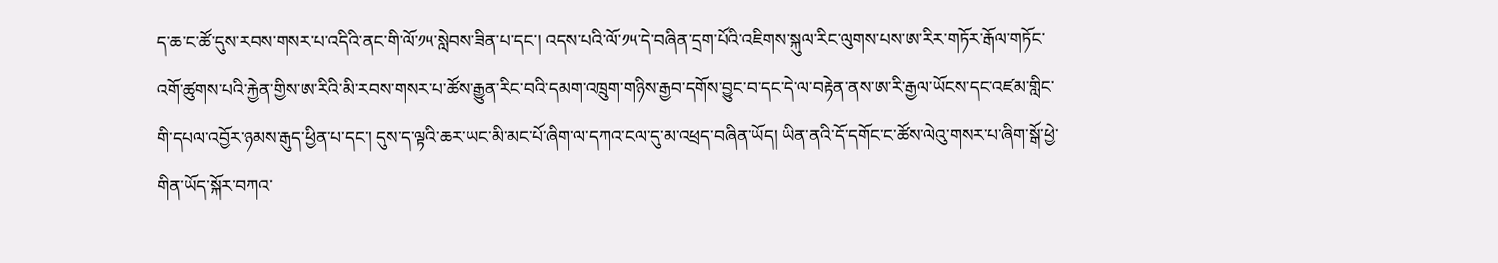ད་ཆ་ང་ཚོ་དུས་རབས་གསར་པ་འདིའི་ནང་གི་ལོ་༡༥་སླེབས་ཟིན་པ་དང་། འདས་པའི་ལོ་༡༥་དེ་བཞིན་དྲག་པོའི་འཇིགས་སྐུལ་རིང་ལུགས་པས་ཨ་རིར་གཏོར་རྒོལ་གཏོང་འགོ་ཚུགས་པའི་རྐྱེན་གྱིས་ཨ་རིའི་མི་རབས་གསར་པ་ཚོས་རྒྱུན་རིང་བའི་དམག་འཁྲུག་གཉིས་རྒྱབ་དགོས་བྱུང་བ་དང་དེ་ལ་བརྟེན་ནས་ཨ་རི་རྒྱལ་ཡོངས་དང་འཛམ་གླིང་གི་དཔལ་འབྱོར་ཉམས་རྒུད་ཕྱིན་པ་དང་། དུས་ད་ལྟའི་ཆར་ཡང་མི་མང་པོ་ཞིག་ལ་དཀའ་ངལ་དུ་མ་འཕྲད་བཞིན་ཡོད། ཡིན་ནའི་དོ་དགོང་ང་ཚོས་ལེའུ་གསར་པ་ཞིག་སྒོ་ཕྱེ་གིན་ཡོད་སྐོར་བཀའ་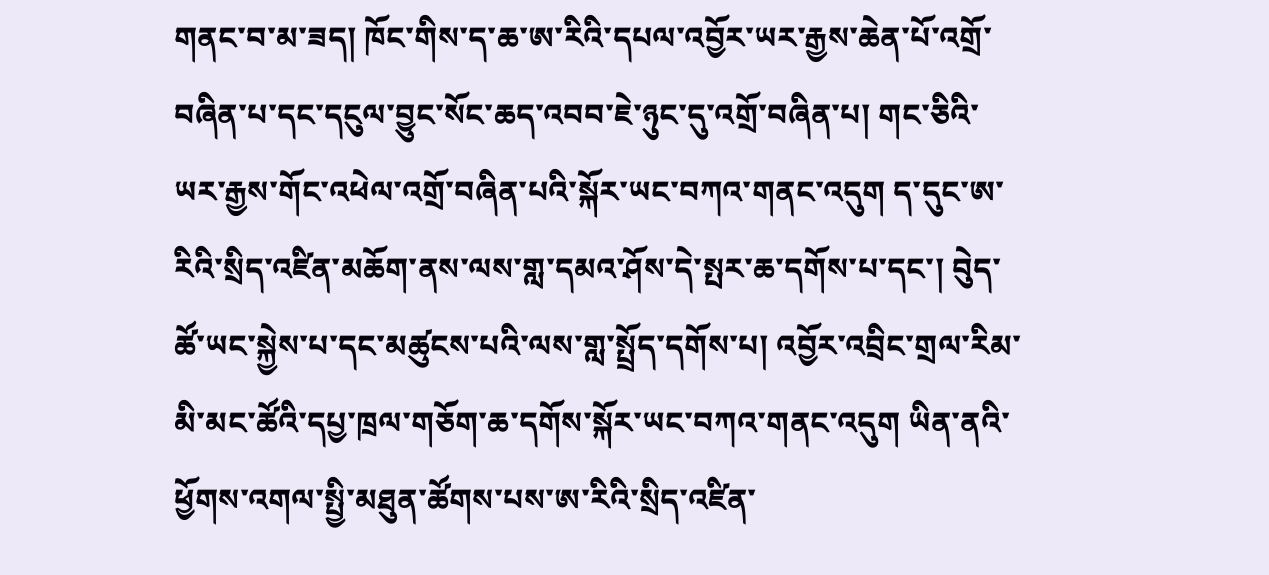གནང་བ་མ་ཟད། ཁོང་གིས་ད་ཆ་ཨ་རིའི་དཔལ་འབྱོར་ཡར་རྒྱས་ཆེན་པོ་འགྲོ་བཞིན་པ་དང་དངུལ་བྱུང་སོང་ཆད་འབབ་ཇེ་ཉུང་དུ་འགྲོ་བཞིན་པ། གང་ཅིའི་ཡར་རྒྱས་གོང་འཕེལ་འགྲོ་བཞིན་པའི་སྐོར་ཡང་བཀའ་གནང་འདུག ད་དུང་ཨ་རིའི་སྲིད་འཛིན་མཆོག་ནས་ལས་གླ་དམའ་ཤོས་དེ་སྤར་ཆ་དགོས་པ་དང་། བེུད་ཚོ་ཡང་སྐྱེས་པ་དང་མཚུངས་པའི་ལས་གླ་སྤྲོད་དགོས་པ། འབྱོར་འབྲིང་གྲལ་རིམ་མི་མང་ཚོའི་དཔྱ་ཁྲལ་གཅོག་ཆ་དགོས་སྐོར་ཡང་བཀའ་གནང་འདུག ཡིན་ནའི་ཕྱོགས་འགལ་སྤྱི་མཐུན་ཚོགས་པས་ཨ་རིའི་སྲིད་འཛིན་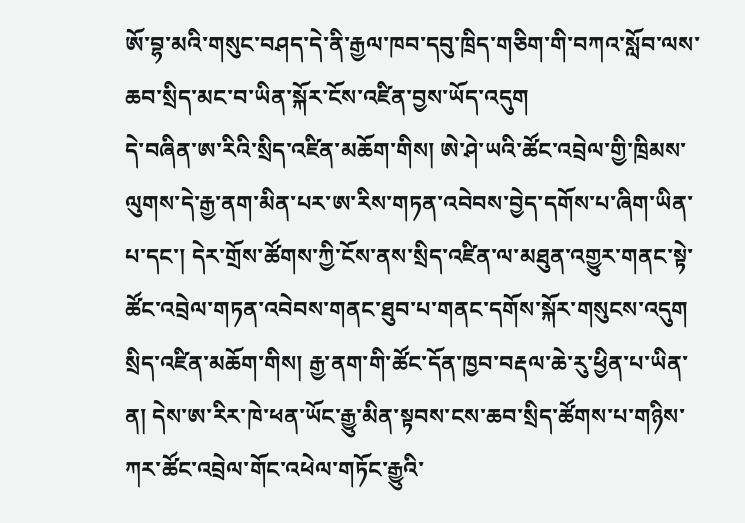ཨོ་བྷ་མའི་གསུང་བཤད་དེ་ནི་རྒྱལ་ཁབ་དབུ་ཁྲིད་གཅིག་གི་བཀའ་སློབ་ལས་ཆབ་སྲིད་མང་བ་ཡིན་སྐོར་ངོས་འཛིན་བྱས་ཡོད་འདུག
དེ་བཞིན་ཨ་རིའི་སྲིད་འཛིན་མཆོག་གིས། ཨེ་ཤེ་ཡའི་ཚོང་འབྲེལ་གྱི་ཁྲིམས་ལུགས་དེ་རྒྱ་ནག་མིན་པར་ཨ་རིས་གཏན་འབེབས་བྱེད་དགོས་པ་ཞིག་ཡིན་པ་དང་། དེར་གྲོས་ཚོགས་ཀྱི་ངོས་ནས་སྲིད་འཛིན་ལ་མཐུན་འགྱུར་གནང་སྟེ་ཚོང་འབྲེལ་གཏན་འབེབས་གནང་ཐུབ་པ་གནང་དགོས་སྐོར་གསུངས་འདུག སྲིད་འཛིན་མཆོག་གིས། རྒྱ་ནག་གི་ཚོང་དོན་ཁྱབ་བརྡལ་ཆེ་རུ་ཕྱིན་པ་ཡིན་ན། དེས་ཨ་རིར་ཁེ་ཕན་ཡོང་རྒྱུ་མིན་སྟབས་ངས་ཆབ་སྲིད་ཚོགས་པ་གཉིས་ཀར་ཚོང་འབྲེལ་གོང་འཕེལ་གཏོང་རྒྱུའི་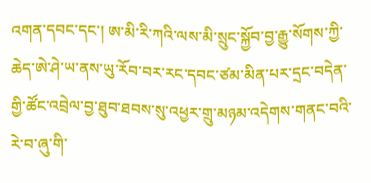འགན་དབང་དང་། ཨ་མི་རི་ཀའི་ལས་མི་སྲུང་སྐྱོབ་བྱ་རྒྱུ་སོགས་ཀྱི་ཆེད་ཨེ་ཤེ་ཡ་ནས་ཡུ་རོབ་བར་རང་དབང་ཙམ་མིན་པར་དྲང་བདེན་གྱི་ཚོང་འབྲེལ་བྱ་ཐུབ་ཐབས་སུ་འཕྱར་གྲུ་མཉམ་འདེགས་གནང་བའི་རེ་བ་ཞུ་གི་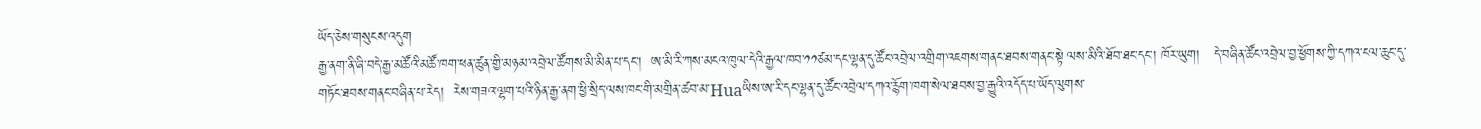ཡོད་ཅེས་གསུངས་འདུག
རྒྱ་ནག་ནི་ཞི་བདེ་རྒྱ་མཚོའི་མཚོ་ཁག་ཕན་ཚུན་གྱི་མཉམ་འབྲེལ་ཚོགས་མི་མིན་པ་དང་།  ཨ་མི་རི་ཀས་མངའ་ཁུལ་དེའི་རྒྱལ་ཁབ་༡༡ཙམ་དང་ལྷན་དུ་ཚོང་འབྲེལ་འགྲིག་འཇགས་གནང་ཐབས་གནང་སྟེ ལས་མིའི་ཐོབ་ཐང་དང་། ཁོར་ཡུག།   དེ་བཞིན་ཚོང་འབྲེལ་བྱ་ཕྱོགས་ཀྱི་དཀའ་ངལ་ཆུང་དུ་གཏོང་ཐབས་གནང་བཞིན་པ་རེད།  རེས་གཟའ་ལྷག་པའི་ཉིན་རྒྱ་ནག་ཕྱི་སྲིད་ལས་ཁང་གི་མགྲིན་ཚབ་མ་Huaཡིས་ཨ་རི་དང་ལྷན་དུ་ཚོང་འབྲེལ་དཀའ་རྙོག་ཁག་སེལ་ཐབས་བྱ་རྒྱུའི་འདོད་པ་ཡོད་ལུགས་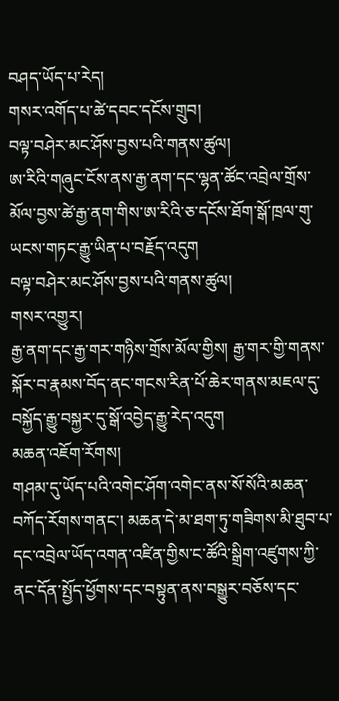བཤད་ཡོད་པ་རེད།
གསར་འགོད་པ་ཚེ་དབང་དངོས་གྲུབ།
བལྟ་བཤེར་མང་ཤོས་བྱས་པའི་གནས་ཚུལ།
ཨ་རིའི་གཞུང་ངོས་ནས་རྒྱ་ནག་དང་ལྷན་ཚོང་འབྲེལ་གྲོས་མོལ་བྱས་ཚེ་རྒྱ་ནག་གིས་ཨ་རིའི་ཅ་དངོས་ཐོག་སྒོ་ཁྲལ་གུ་ཡངས་གཏང་རྒྱུ་ཡིན་པ་བརྗོད་འདུག
བལྟ་བཤེར་མང་ཤོས་བྱས་པའི་གནས་ཚུལ།
གསར་འགྱུར།
རྒྱ་ནག་དང་རྒྱ་གར་གཉིས་གྲོས་མོལ་གྱིས། རྒྱ་གར་གྱི་གནས་སྐོར་བ་རྣམས་བོད་ནང་གངས་རིན་པོ་ཆེར་གནས་མཇལ་དུ་བསྐྱོད་རྒྱུ་བསྐྱར་དུ་སྒོ་འབྱེད་རྒྱུ་རེད་འདུག
མཆན་འཇོག་རོགས།
གཤམ་དུ་ཡོད་པའི་འགེང་ཤོག་འགེང་ནས་སོ་སོའི་མཆན་བཀོད་རོགས་གནང་། མཆན་དེ་མ་ཐག་ཏུ་གཟིགས་མི་ཐུབ་པ་དང་འབྲེལ་ཡོད་འགན་འཛིན་གྱིས་ང་ཚོའི་སྒྲིག་འཛུགས་ཀྱི་ནང་དོན་སྤྱོད་ཕྱོགས་དང་བསྟུན་ནས་བསྒྱུར་བཅོས་དང་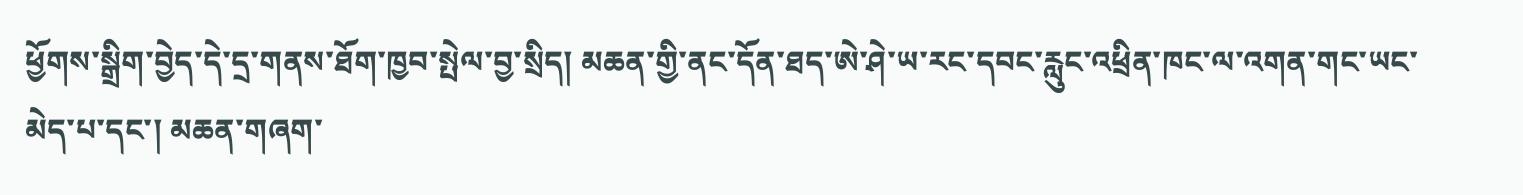ཕྱོགས་སྒྲིག་བྱེད་དེ་དྲ་གནས་ཐོག་ཁྱབ་སྤེལ་བྱ་སྲིད། མཆན་གྱི་ནང་དོན་ཐད་ཨེ་ཤེ་ཡ་རང་དབང་རླུང་འཕྲིན་ཁང་ལ་འགན་གང་ཡང་མེད་པ་དང་། མཆན་གཞག་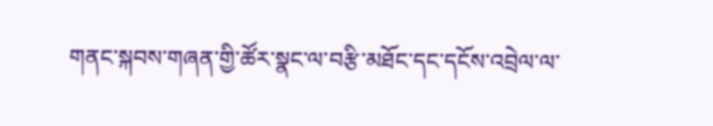གནང་སྐབས་གཞན་གྱི་ཚོར་སྣང་ལ་བརྩི་མཐོང་དང་དངོས་འབྲེལ་ལ་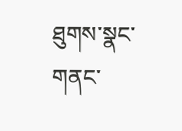ཐུགས་སྣང་གནང་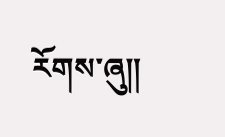རོགས་ཞུ༎